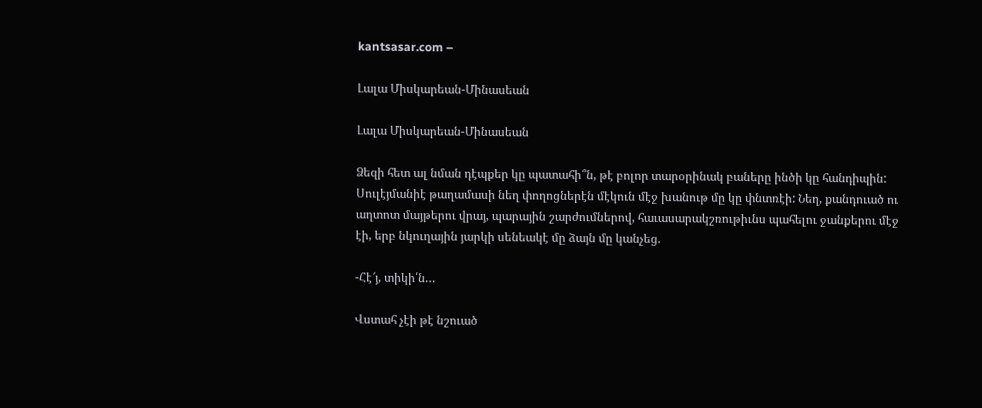kantsasar.com –

Լալա Միսկարեան-Մինասեան

Լալա Միսկարեան-Մինասեան

Ձեզի հետ ալ նման դէպքեր կը պատահի՞ն, թէ բոլոր տարօրինակ բաները ինծի կը հանդիպին: Սուլէյմանիէ թաղամասի նեղ փողոցներէն մէկուն մէջ խանութ մը կը փնտռէի: Նեղ, քանդուած ու աղտոտ մայթերու վրայ, պարային շարժումներով, հաւասարակշռութիւնս պահելու ջանքերու մէջ էի, երբ նկուղային յարկի սենեակէ մը ձայն մը կանչեց.

-Հէ՜յ, տիկի՛ն…

Վստահ չէի թէ նշուած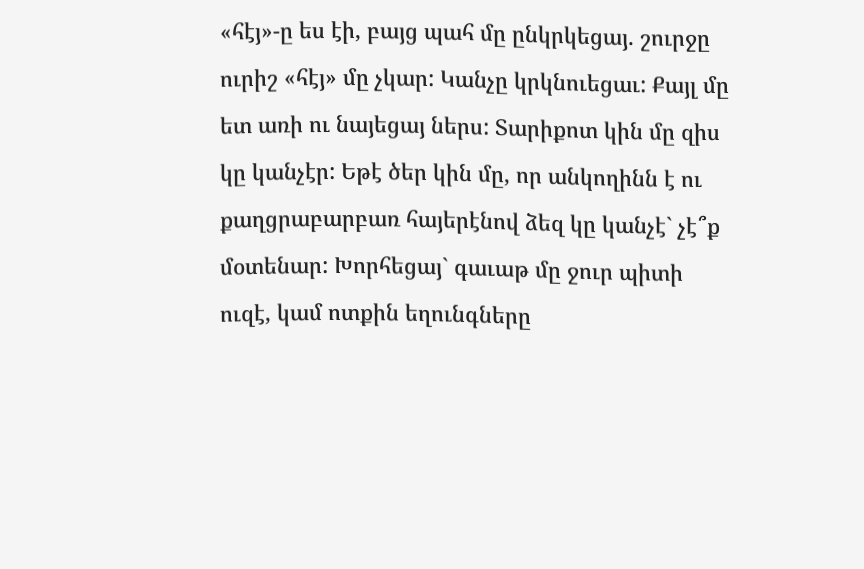«հէյ»-ը ես էի, բայց պահ մը ընկրկեցայ. շուրջը ուրիշ «հէյ» մը չկար: Կանչը կրկնուեցաւ: Քայլ մը ետ առի ու նայեցայ ներս: Տարիքոտ կին մը զիս կը կանչէր: Եթէ ծեր կին մը, որ անկողինն է ու քաղցրաբարբառ հայերէնով ձեզ կը կանչէ` չէ՞ք մօտենար: Խորհեցայ` գաւաթ մը ջուր պիտի ուզէ, կամ ոտքին եղունգները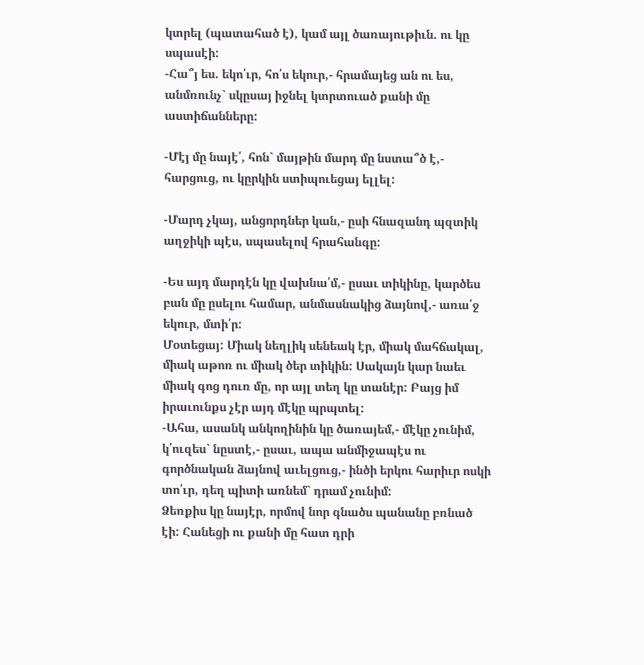կտրել (պատահած է), կամ այլ ծառայութիւն. ու կը սպասէի:
-Հա՞յ ես. եկո՛ւր, հո՛ս եկուր,- հրամայեց ան ու ես, անմռունչ` սկըսայ իջնել կտրտուած քանի մը աստիճանները:

-Մէյ մը նայէ՛, հոն` մայթին մարդ մը նստա՞ծ է,- հարցուց, ու կըրկին ստիպուեցայ ելլել:

-Մարդ չկայ, անցորդներ կան,- ըսի հնազանդ պզտիկ աղջիկի պէս, սպասելով հրահանգը:

-Ես այդ մարդէն կը վախնա՛մ,- ըսաւ տիկինը, կարծես բան մը ըսելու համար, անմասնակից ձայնով,- առա՛ջ եկուր, մտի՛ր:
Մօտեցայ: Միակ նեղլիկ սենեակ էր, միակ մահճակալ, միակ աթոռ ու միակ ծեր տիկին: Սակայն կար նաեւ միակ գոց դուռ մը, որ այլ տեղ կը տանէր: Բայց իմ իրաւունքս չէր այդ մէկը պրպտել:
-Ահա, ասանկ անկողինին կը ծառայեմ,- մէկը չունիմ, կ՛ուզես` նըստէ,- ըսաւ, ապա անմիջապէս ու գործնական ձայնով աւելցուց,- ինծի երկու հարիւր ոսկի տո՛ւր, դեղ պիտի առնեմ` դրամ չունիմ:
Ձեռքիս կը նայէր, որմով նոր գնածս պանանը բռնած էի: Հանեցի ու քանի մը հատ դրի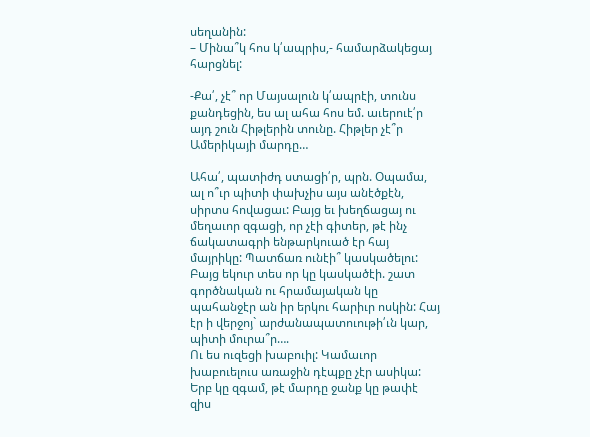սեղանին:
– Մինա՞կ հոս կ՛ապրիս,- համարձակեցայ հարցնել:

-Քա՛, չէ՞ որ Մայսալուն կ՛ապրէի, տունս քանդեցին, ես ալ ահա հոս եմ. աւերուէ՛ր այդ շուն Հիթլերին տունը. Հիթլեր չէ՞ր Ամերիկայի մարդը…

Ահա՛, պատիժդ ստացի՛ր, պրն. Օպամա, ալ ո՞ւր պիտի փախչիս այս անէծքէն, սիրտս հովացաւ: Բայց եւ խեղճացայ ու մեղաւոր զգացի, որ չէի գիտեր, թէ ինչ ճակատագրի ենթարկուած էր հայ մայրիկը: Պատճառ ունէի՞ կասկածելու: Բայց եկուր տես որ կը կասկածէի. շատ գործնական ու հրամայական կը պահանջէր ան իր երկու հարիւր ոսկին: Հայ էր ի վերջոյ` արժանապատուութի՛ւն կար, պիտի մուրա՞ր….
Ու ես ուզեցի խաբուիլ: Կամաւոր խաբուելուս առաջին դէպքը չէր ասիկա: Երբ կը զգամ, թէ մարդը ջանք կը թափէ զիս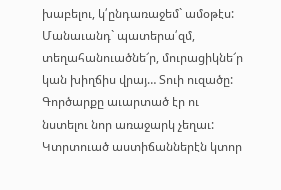խաբելու, կ՛ընդառաջեմ` ամօթէս: Մանաւանդ` պատերա՛զմ, տեղահանուածնե՜ր, մուրացիկնե՜ր կան խիղճիս վրայ… Տուի ուզածը: Գործարքը աւարտած էր ու նստելու նոր առաջարկ չեղաւ: Կտրտուած աստիճաններէն կտոր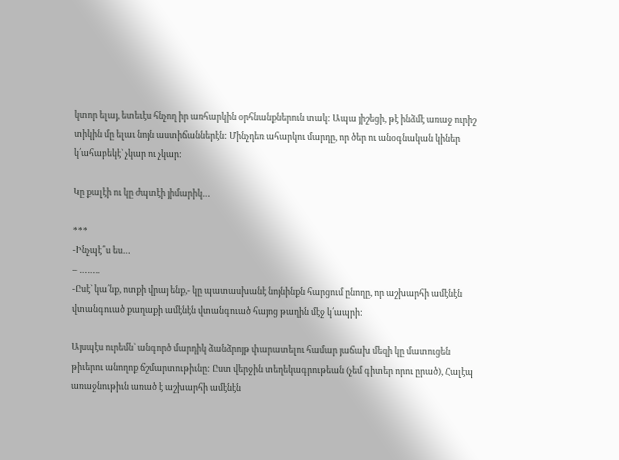կտոր ելայ, ետեւէս հնչող իր առհարկին օրհնանքներուն տակ: Ապա յիշեցի, թէ ինձմէ առաջ ուրիշ տիկին մը ելաւ նոյն աստիճաններէն: Մինչդեռ ահարկու մարդը, որ ծեր ու անօգնական կիներ կ՛ահաբեկէ` չկար ու չկար:

Կը քալէի ու կը ժպտէի յիմարիկ…

***
-Ինչպէ՞ս ես…
– ……..
-Ըսէ` կա՛նք, ոտքի վրայ ենք,- կը պատասխանէ նոյնինքն հարցում ընողը, որ աշխարհի ամէնէն վտանգուած քաղաքի ամէնէն վտանգուած հայոց թաղին մէջ կ՛ապրի:

Այսպէս ուրեմն` անգործ մարդիկ ձանձրոյթ փարատելու համար յաճախ մեզի կը մատուցեն թիւերու անողոք ճշմարտութիւնը: Ըստ վերջին տեղեկագրութեան (չեմ գիտեր որու ըրած), Հալէպ առաջնութիւն առած է աշխարհի ամէնէն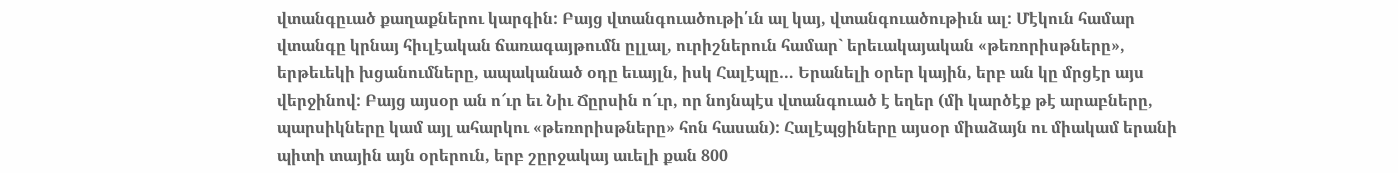վտանգըւած քաղաքներու կարգին: Բայց վտանգուածութի՛ւն ալ կայ, վտանգուածութիւն ալ: Մէկուն համար վտանգը կրնայ հիւլէական ճառագայթումն ըլլալ, ուրիշներուն համար` երեւակայական «թեռորիսթները», երթեւեկի խցանումները, ապականած օդը եւայլն, իսկ Հալէպը… Երանելի օրեր կային, երբ ան կը մրցէր այս վերջինով: Բայց այսօր ան ո՜ւր եւ Նիւ Ճըրսին ո՜ւր, որ նոյնպէս վտանգուած է եղեր (մի կարծէք թէ արաբները, պարսիկները կամ այլ ահարկու «թեռորիսթները» հոն հասան): Հալէպցիները այսօր միաձայն ու միակամ երանի պիտի տային այն օրերուն, երբ շըրջակայ աւելի քան 800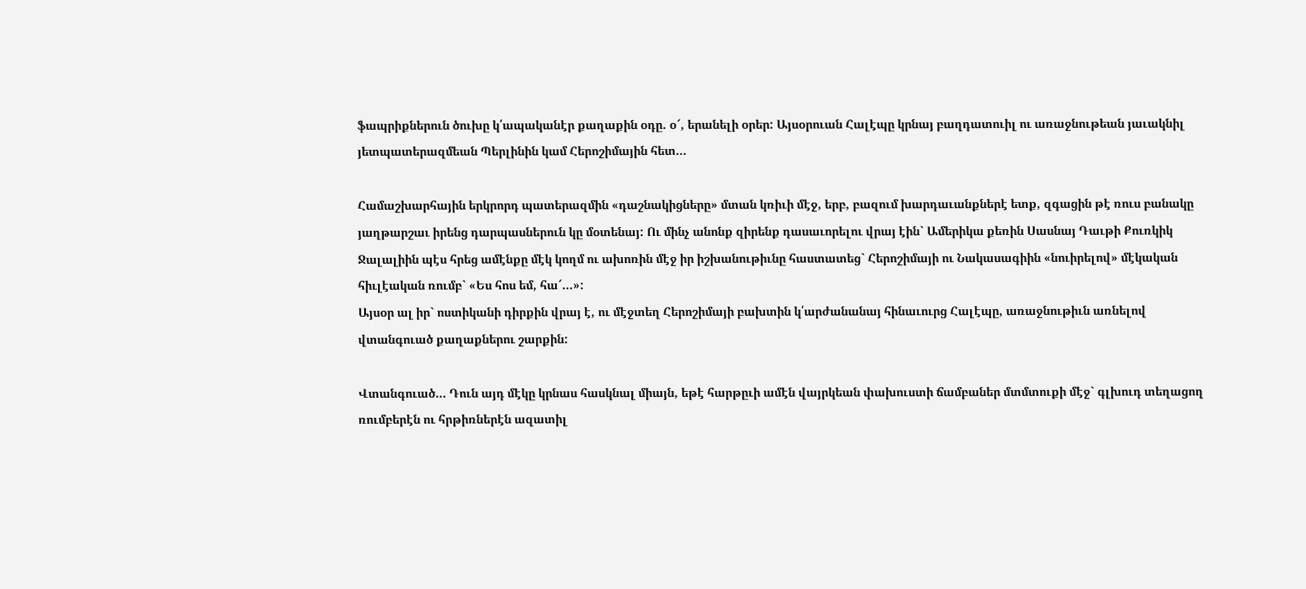ֆապրիքներուն ծուխը կ՛ապականէր քաղաքին օդը. օ՜, երանելի օրեր: Այսօրուան Հալէպը կրնայ բաղդատուիլ ու առաջնութեան յաւակնիլ յետպատերազմեան Պերլինին կամ Հերոշիմային հետ…

Համաշխարհային երկրորդ պատերազմին «դաշնակիցները» մտան կռիւի մէջ, երբ, բազում խարդաւանքներէ ետք, զգացին թէ ռուս բանակը յաղթարշաւ իրենց դարպասներուն կը մօտենայ: Ու մինչ անոնք զիրենք դասաւորելու վրայ էին` Ամերիկա քեռին Սասնայ Դաւթի Քուռկիկ Ջալալիին պէս հրեց ամէնքը մէկ կողմ ու ախոռին մէջ իր իշխանութիւնը հաստատեց` Հերոշիմայի ու Նակասագիին «նուիրելով» մէկական հիւլէական ռումբ` «Ես հոս եմ, հա՜…»:
Այսօր ալ իր` ոստիկանի դիրքին վրայ է, ու մէջտեղ Հերոշիմայի բախտին կ՛արժանանայ հինաւուրց Հալէպը, առաջնութիւն առնելով վտանգուած քաղաքներու շարքին:

Վտանգուած… Դուն այդ մէկը կրնաս հասկնալ միայն, եթէ հարթըւի ամէն վայրկեան փախուստի ճամբաներ մտմտուքի մէջ` գլխուդ տեղացող ռումբերէն ու հրթիռներէն ազատիլ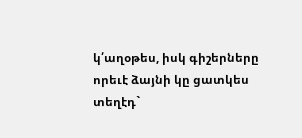կ՛աղօթես, իսկ գիշերները որեւէ ձայնի կը ցատկես տեղէդ`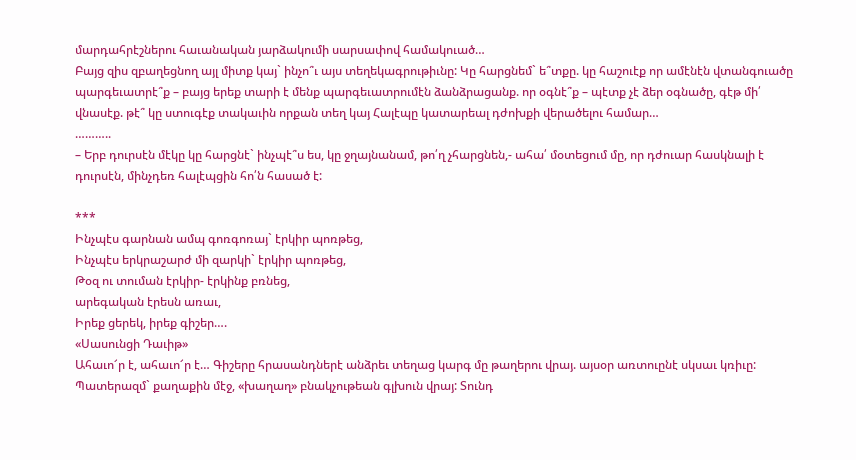մարդահրէշներու հաւանական յարձակումի սարսափով համակուած…
Բայց զիս զբաղեցնող այլ միտք կայ` ինչո՞ւ այս տեղեկագրութիւնը: Կը հարցնեմ` ե՞տքը. կը հաշուէք որ ամէնէն վտանգուածը պարգեւատրէ՞ք – բայց երեք տարի է մենք պարգեւատրումէն ձանձրացանք. որ օգնէ՞ք – պէտք չէ ձեր օգնածը, գէթ մի՛ վնասէք. թէ՞ կը ստուգէք տակաւին որքան տեղ կայ Հալէպը կատարեալ դժոխքի վերածելու համար…
………..
– Երբ դուրսէն մէկը կը հարցնէ` ինչպէ՞ս ես, կը ջղայնանամ, թո՛ղ չհարցնեն,- ահա՛ մօտեցում մը, որ դժուար հասկնալի է դուրսէն, մինչդեռ հալէպցին հո՛ն հասած է:

***
Ինչպէս գարնան ամպ գոռգոռայ` էրկիր պոռթեց,
Ինչպէս երկրաշարժ մի զարկի` էրկիր պոռթեց,
Թօզ ու տուման էրկիր- էրկինք բռնեց,
արեգական էրեսն առաւ,
Իրեք ցերեկ, իրեք գիշեր….
«Սասունցի Դաւիթ»
Ահաւո՜ր է, ահաւո՜ր է… Գիշերը հրասանդներէ անձրեւ տեղաց կարգ մը թաղերու վրայ. այսօր առտուընէ սկսաւ կռիւը:
Պատերազմ` քաղաքին մէջ, «խաղաղ» բնակչութեան գլխուն վրայ: Տունդ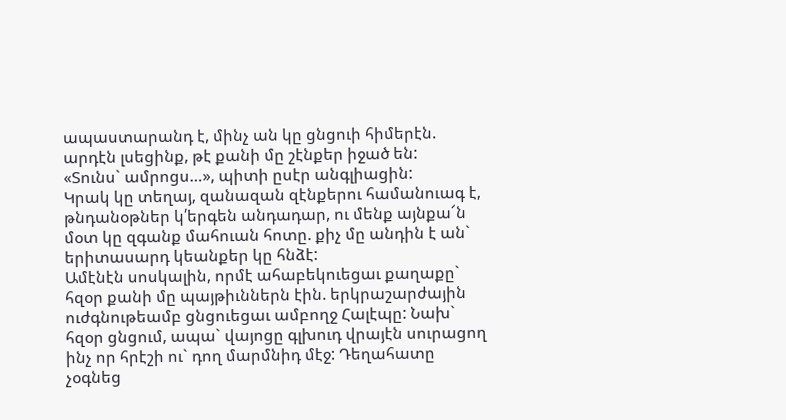ապաստարանդ է, մինչ ան կը ցնցուի հիմերէն. արդէն լսեցինք, թէ քանի մը շէնքեր իջած են:
«Տունս` ամրոցս…», պիտի ըսէր անգլիացին:
Կրակ կը տեղայ, զանազան զէնքերու համանուագ է, թնդանօթներ կ՛երգեն անդադար, ու մենք այնքա՜ն մօտ կը զգանք մահուան հոտը. քիչ մը անդին է ան` երիտասարդ կեանքեր կը հնձէ:
Ամէնէն սոսկալին, որմէ ահաբեկուեցաւ քաղաքը` հզօր քանի մը պայթիւններն էին. երկրաշարժային ուժգնութեամբ ցնցուեցաւ ամբողջ Հալէպը: Նախ` հզօր ցնցում, ապա` վայոցը գլխուդ վրայէն սուրացող ինչ որ հրէշի ու` դող մարմնիդ մէջ: Դեղահատը չօգնեց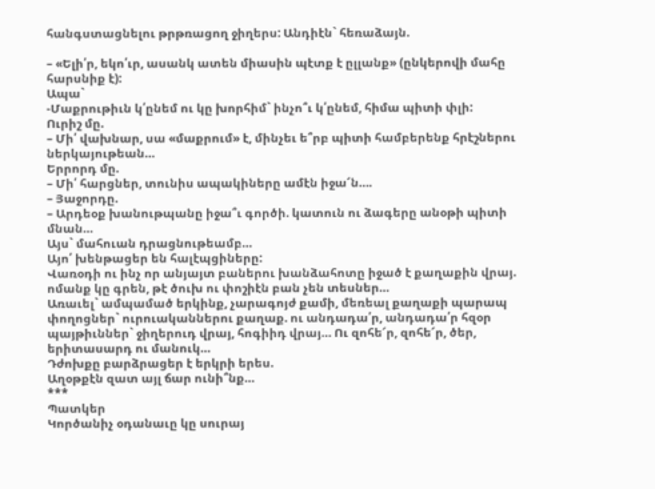հանգստացնելու թրթռացող ջիղերս: Անդիէն` հեռաձայն.

– «Ելի՛ր, եկո՛ւր, ասանկ ատեն միասին պէտք է ըլլանք» (ընկերովի մահը հարսնիք է):
Ապա`
-Մաքրութիւն կ՛ընեմ ու կը խորհիմ` ինչո՞ւ կ՛ընեմ, հիմա պիտի փլի:
Ուրիշ մը.
– Մի՛ վախնար, սա «մաքրում» է, մինչեւ ե՞րբ պիտի համբերենք հրէշներու ներկայութեան…
Երրորդ մը.
– Մի՛ հարցներ, տունիս ապակիները ամէն իջա՜ն….
– Յաջորդը.
– Արդեօք խանութպանը իջա՞ւ գործի. կատուն ու ձագերը անօթի պիտի մնան…
Այս` մահուան դրացնութեամբ…
Այո՛ խենթացեր են հալէպցիները:
Վառօդի ու ինչ որ անյայտ բաներու խանձահոտը իջած է քաղաքին վրայ. ոմանք կը գրեն, թէ ծուխ ու փոշիէն բան չեն տեսներ…
Առաւել` ամպամած երկինք, չարագոյժ քամի, մեռեալ քաղաքի պարապ փողոցներ` ուրուականներու քաղաք. ու անդադա՛ր, անդադա՛ր հզօր պայթիւններ` ջիղերուդ վրայ, հոգիիդ վրայ… Ու զոհե՜ր, զոհե՜ր, ծեր, երիտասարդ ու մանուկ…
Դժոխքը բարձրացեր է երկրի երես.
Աղօթքէն զատ այլ ճար ունի՞նք…
***
Պատկեր
Կործանիչ օդանաւը կը սուրայ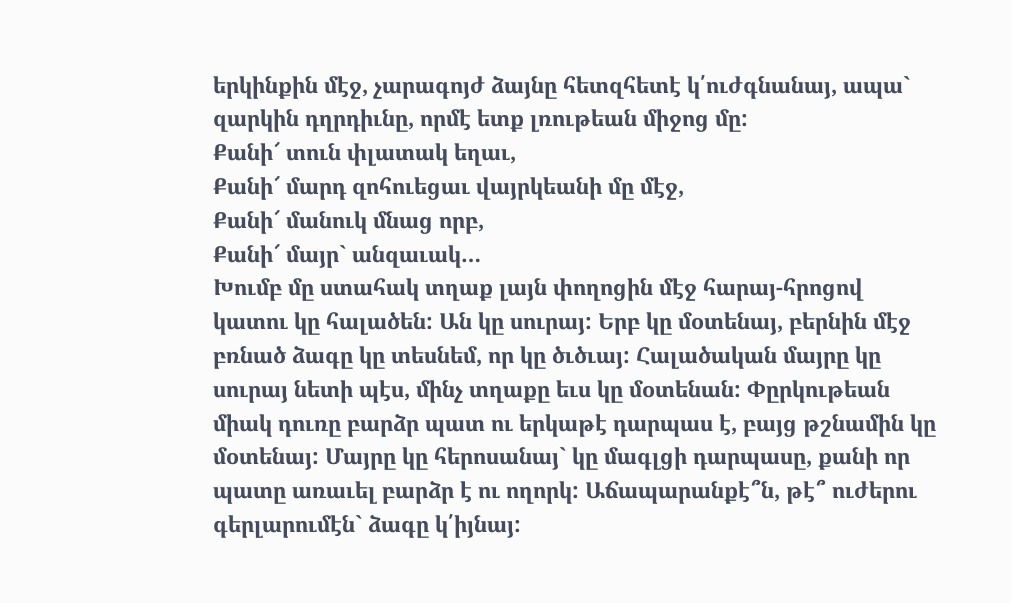երկինքին մէջ, չարագոյժ ձայնը հետզհետէ կ՛ուժգնանայ, ապա` զարկին դղրդիւնը, որմէ ետք լռութեան միջոց մը:
Քանի՜ տուն փլատակ եղաւ,
Քանի՜ մարդ զոհուեցաւ վայրկեանի մը մէջ,
Քանի՜ մանուկ մնաց որբ,
Քանի՜ մայր` անզաւակ…
Խումբ մը ստահակ տղաք լայն փողոցին մէջ հարայ-հրոցով կատու կը հալածեն: Ան կը սուրայ: Երբ կը մօտենայ, բերնին մէջ բռնած ձագը կը տեսնեմ, որ կը ծւծւայ: Հալածական մայրը կը սուրայ նետի պէս, մինչ տղաքը եւս կը մօտենան: Փըրկութեան միակ դուռը բարձր պատ ու երկաթէ դարպաս է, բայց թշնամին կը մօտենայ: Մայրը կը հերոսանայ` կը մագլցի դարպասը, քանի որ պատը առաւել բարձր է ու ողորկ: Աճապարանքէ՞ն, թէ՞ ուժերու գերլարումէն` ձագը կ՛իյնայ: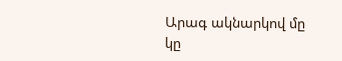Արագ ակնարկով մը կը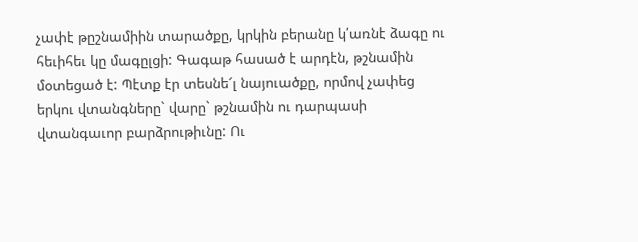չափէ թըշնամիին տարածքը, կրկին բերանը կ՛առնէ ձագը ու հեւիհեւ կը մագըլցի: Գագաթ հասած է արդէն, թշնամին մօտեցած է: Պէտք էր տեսնե՜լ նայուածքը, որմով չափեց երկու վտանգները` վարը` թշնամին ու դարպասի վտանգաւոր բարձրութիւնը: Ու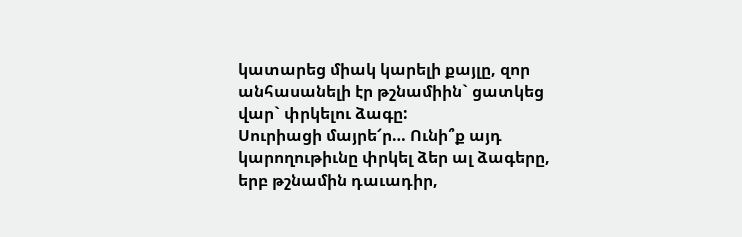կատարեց միակ կարելի քայլը, զոր անհասանելի էր թշնամիին` ցատկեց վար` փրկելու ձագը:
Սուրիացի մայրե՜ր… Ունի՞ք այդ կարողութիւնը փրկել ձեր ալ ձագերը, երբ թշնամին դաւադիր,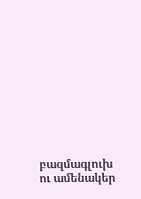բազմագլուխ ու ամենակեր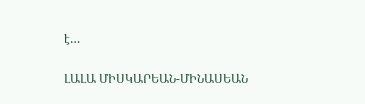է…

ԼԱԼԱ ՄԻՍԿԱՐԵԱՆ-ՄԻՆԱՍԵԱՆ